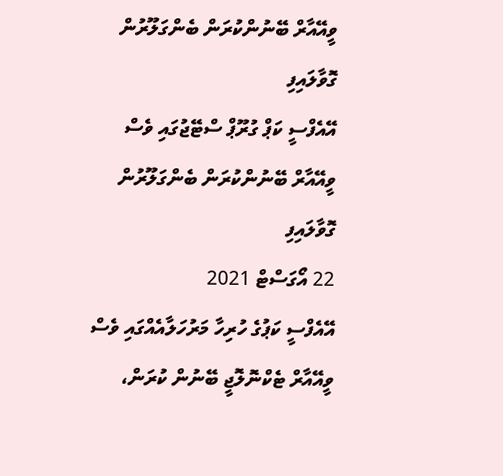ވީއޭއާރް ބޭނުންކުރަން ބެންގަލޫރުން ގޮވާލައިފި
އޭއެފްސީ ކަޕް ގުރޫޕް ސްޓޭޖުގައި ވެސް ވީއޭއާރް ބޭނުންކުރަން ބެންގަލޫރުން ގޮވާލައިފި
22 އޯގަސްޓް 2021
އޭއެފްސީ ކަޕުގެ ހުރިހާ މަރުހަލާއެއްގައި ވެސް ވީއޭއާރް ޓެކްނޮލޮޖީ ބޭނުން ކުރަން،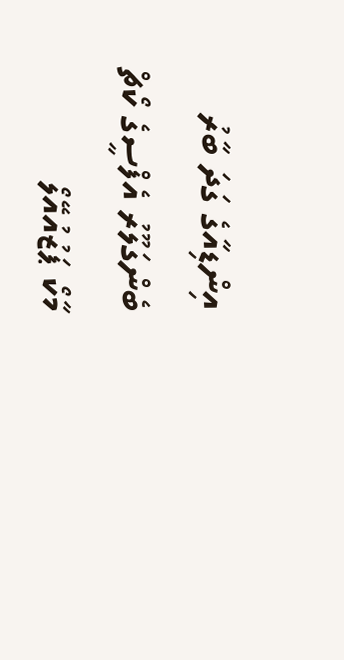އިންޑިއާގެ ގަދަ ބާރު ބެންގަލޫރު އެފްސީގެ ކޯޗް މާކޯ ޕަޒުއުއޭލޯ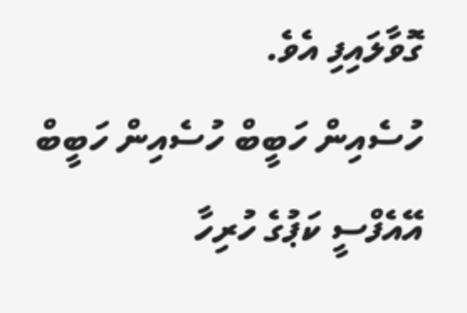ގޮވާލައިފި އެވެ.
ހުސެއިން ހަބީބް ހުސެއިން ހަބީބް
އޭއެފްސީ ކަޕުގެ ހުރިހާ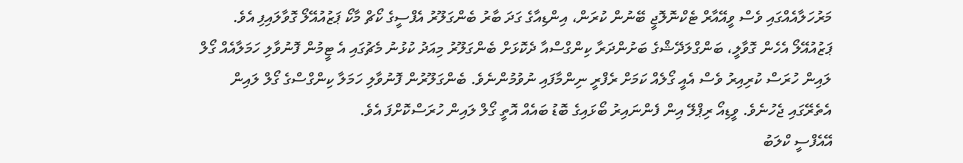މަރުހަލާއެއްގައި ވެސް ވީއޭއާރް ޓެކްނޮލޮޖީ ބޭނުން ކުރަން، އިންޑިއާގެ ގަދަ ބާރު ބެންގަލޫރު އެފްސީގެ ކޯޗް މާކޯ ޕަޒުއުއޭލޯ ގޮވާލައިފި އެވެ.
ޕަޒުއުއޭލޯ އެހެން ގޮވާލީ، ބަންގްލަދޭޝްގެ ބަށުންދަރާ ކިންގްސްއާ ދެކޮޅަށް ބެންގަލޫރު މިއަދު ކުޅުނު މެޗުގައި އެ ޓީމުން ފޮނުވާލި ހަމަލާއެއް ގޯލް ލައިން ހުރަސް ކުރިއިރު ވެސް އެއީ ގޯލެއް ކަމަށް ރެފްރީ ނިންމާފައި ނުވުމުންނެވެ. ބެންގަލޫރުން ފޮނުވާލި ހަމަލާ ކިންގްސްގެ ގޯލް ލައިން އެތެރޭގައި ޖެހުނެވެ. ވީޑިއޯ ރިޕްލޭ އިން ފެންނައިރު ބޯޅައިގެ ބޮޑު ބައެއް އޮތީ ގޯލް ލައިން ހުރަސްކޮށްފަ އެވެ.
އޭއެފްސީ ކްލަބު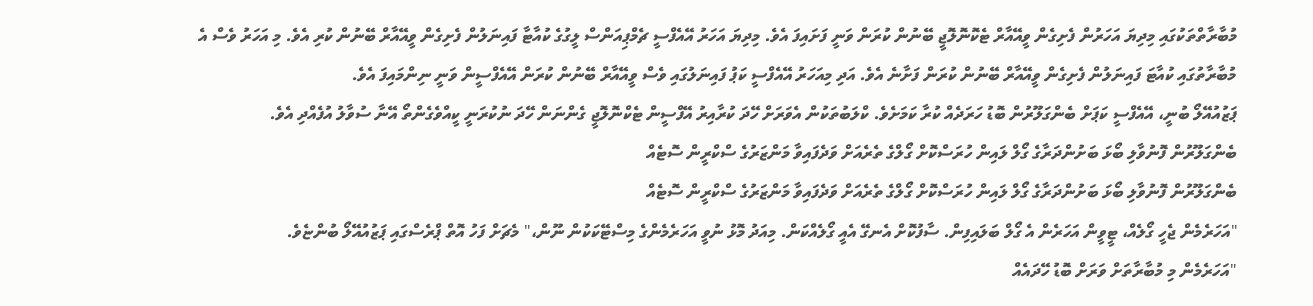މުބާރާތްތަކުގައި މިދިޔަ އަހަރުން ފެށިގެން ވީއޭއާރް ޓެކޮނޮލޮޖީ ބޭނުން ކުރަން ވަނީ ފަށައިފަ އެވެ. މިދިޔަ އަހަރު އޭއެފްސީ ޗެމްޕިއަންސް ލީގުގެ ކުއާޓާ ފައިނަލުން ފެށިގެން ވީއޭއާރް ބޭނުން ކުރި އެވެ. މި އަހަރު ވެސް އެ މުބާރާތުގައި ކުއާޓަ ފައިނަލުން ފެށިގެން ވީއޭއާރް ބޭނުން ކުރަން ފަށާނެ އެވެ. އަދި މިއަހަރު އޭއެފްސީ ކަޕު ފައިނަލުގައި ވެސް ވީއޭއާރް ބޭނުން ކުރަން އޭއެފްސީން ވަނީ ނިންމައިފަ އެވެ.
ޕަޒުއުއޭލޯ ބުނީ، އޭއެފްސީ ކަޕަށް ބެންގަލޫރުން ބޮޑު ހަރަދެއް ކުރާ ކަމަށެވެ. ކްލަބުތަކުން އެވަރަށް ހޭދަ ކުރާއިރު އޭފްސީން ޓެކްނޮލޮޖީ ގެންނަން ހޭދަ ނުކުރަނީ ކީއްވެގެންތޯ އޭނާ ސުވާލު އުފެއްދި އެވެ.
ބެންގަލޫރުން ފޮނުވާލި ބޯޅަ ބަށުންދަރާގެ ގޯލް ލައިން ހުރަސްކޮށް ގޯލްގެ ތެރެއަށް ވަދެފައިވާ މަންޒަރުގެ ސްކްރީން ސޮޓެއް
ބެންގަލޫރުން ފޮނުވާލި ބޯޅަ ބަށުންދަރާގެ ގޯލް ލައިން ހުރަސްކޮށް ގޯލްގެ ތެރެއަށް ވަދެފައިވާ މަންޒަރުގެ ސްކްރީން ސޮޓެއް
"އަހަރެމެން ޖެހީ ގޯލެއް، ޓީވީން އަހަރެން އެ ގޯލް ބަލައިފިން. ސާފުކޮށް އެނގޭ އެއީ ގޯލެއްކަން. މިއަދު މޮޅު ނުވީ އަހަރެމެންގެ މިސްޓޭކަކުން ނޫން،" މެޗަށް ފަހު އޮތް ޕްރެސްގައި ޕަޒުއުއޭލޯ ބުންޏެވެ.
"އަހަރެމެން މި މުބާރާތަށް ވަރަށް ބޮޑު ހޭދައެއް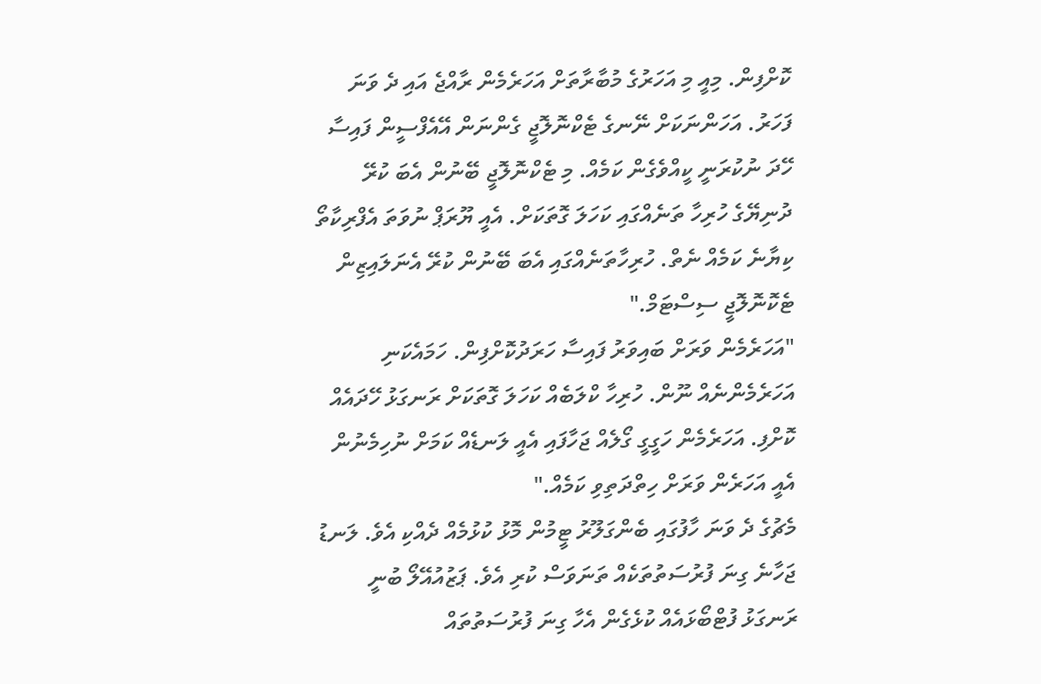ކޮށްފިން. މިއީ މި އަހަރުގެ މުބާރާތަށް އަހަރެމެން ރާއްޖެ އައި ދެ ވަނަ ފަހަރު. އަހަންނަކަށް ނޭނގެ ޓެކްނޮލޮޖީ ގެންނަން އޭއެފްސީން ފައިސާ ހޭދަ ނުކުރަނީ ކީއްވެގެން ކަމެއް. މި ޓެކްނޮލޮޖީ ބޭނުން އެބަ ކުރޭ ދުނިޔޭގެ ހުރިހާ ތަނެއްގައި ކަހަލަ ގޮތަކަށް. އެއީ ޔޫރަޕް ނުވަތަ އެފްރިކާތޯ ކިޔާނެ ކަމެއް ނެތް. ހުރިހާތަނެއްގައި އެބަ ބޭނުން ކުރޭ އެނަލައިޒިން ޓެކޮނޮލޮޖީ ސިސްޓަމް."
"އަހަރެމެން ވަރަށް ބައިވަރު ފައިސާ ހަރަދުކޮށްފިން. ހަމައެކަނި އަހަރެމެންނެއް ނޫން. ހުރިހާ ކްލަބެއް ކަހަލަ ގޮތަކަށް ރަނގަޅު ހޭދައެއް ކޮށްފި. އަހަރެމެން ހަގީގީ ގޯލެއް ޖަހާފައި އެއީ ލަނޑެއް ކަމަށް ނުހިމެނުން އެއީ އަހަރެން ވަރަށް ހިތްދަތިވި ކަމެއް."
މެޗުގެ ދެ ވަނަ ހާފުގައި ބެންގަލޫރު ޓީމުން މޮޅު ކުޅުމެއް ދެއްކި އެވެ. ލަނޑު ޖަހާނެ ގިނަ ފުރުސަތުތަކެއް ތަނަވަސް ކުރި އެވެ. ޕަޒުއުއޭލޯ ބުނީ ރަނގަޅު ފުޓްބޯޅައެއް ކުޅެގެން އެހާ ގިނަ ފުރުސަތުތައް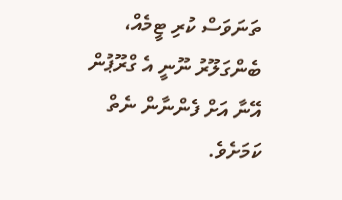ތަނަވަސް ކުރި ޓީމެއް، ބެންގަލޫރު ނޫނީ އެ ގްރޫޕުން އޭނާ އަށް ފެންނާން ނެތް ކަމަށެވެ.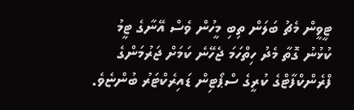ޓީވީން މެޗު ބަލަން ތިބި މީހުން ވެސް އޭނާގެ ޓީމު ކުޅުނު ގޮތާ މެދު ހިތްހަމަ ޖެހޭނެ ކަމަށް ޖަރުމަންގެ ފްރެންކްފާޓްގެ ކުރީގެ ސްޕޯޓިން ޑައިރެކްޓަރު ބުންޏެވެ.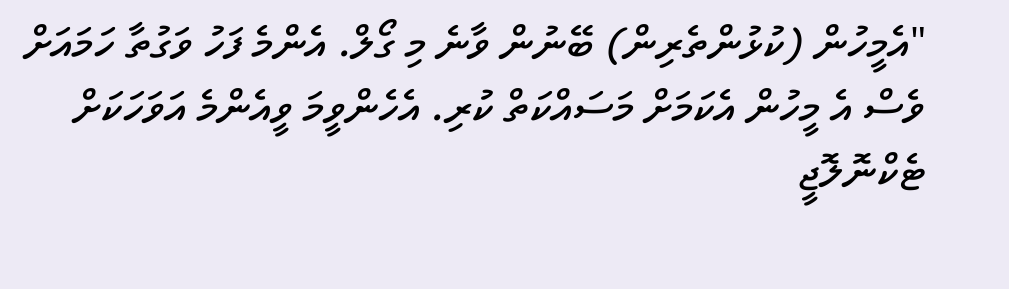"އެމީހުން (ކުޅުންތެރިން) ބޭނުން ވާނެ މި ގޯލް. އެންމެ ފަހު ވަގުތާ ހަމައަށް ވެސް އެ މީހުން އެކަމަށް މަސައްކަތް ކުރި. އެހެންވީމަ ވީއެންމެ އަވަހަކަށް ޓެކްނޮލޮޖީ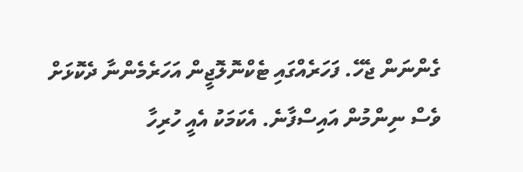ގެންނަން ޖެހޭ. ފަހަރެއްގައި ޓެކްނޮލޮޖީން އަހަރެމެންނާ ދެކޮޅަށް ވެސް ނިންމުން އައިސްފާނެ. އެކަމަކު އެއީ ހުރިހާ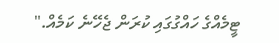ޓީމެއްގެ ހައްގުގައި ކުރަން ޖެހޭނެ ކަމެއް."